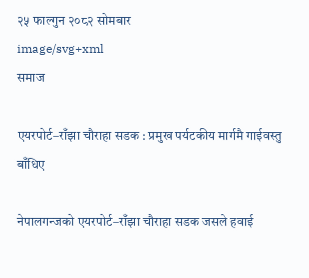२५ फाल्गुन २०८२ सोमबार
image/svg+xml
समाज

एयरपोर्ट–राँझा चौराहा सडक : प्रमुख पर्यटकीय मार्गमै गाईवस्तु बाँधिए

नेपालगन्जको एयरपोर्ट–राँझा चौराहा सडक जसले हवाई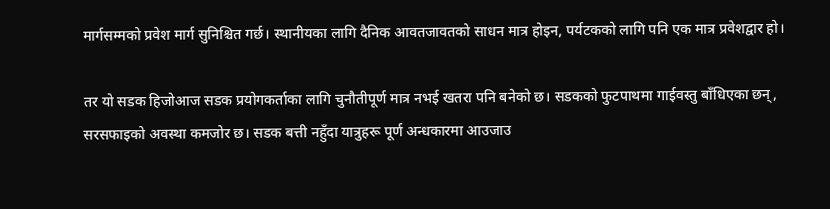मार्गसम्मको प्रवेश मार्ग सुनिश्चित गर्छ। स्थानीयका लागि दैनिक आवतजावतको साधन मात्र होइन, पर्यटकको लागि पनि एक मात्र प्रवेशद्वार हो।

तर यो सडक हिजोआज सडक प्रयोगकर्ताका लागि चुनौतीपूर्ण मात्र नभई खतरा पनि बनेको छ। सडकको फुटपाथमा गाईवस्तु बाँधिएका छन्, सरसफाइको अवस्था कमजोर छ। सडक बत्ती नहुँदा यात्रुहरू पूर्ण अन्धकारमा आउजाउ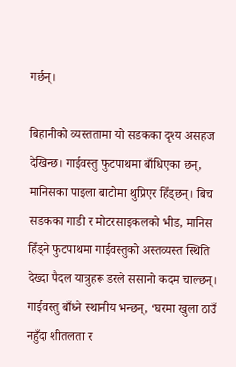गर्छन्।

बिहानीको व्यस्ततामा यो सडकका दृश्य असहज देखिन्छ। गाईवस्तु फुटपाथमा बाँधिएका छन्, मानिसका पाइला बाटोमा थुप्रिएर हिँड्छन्। बिच सडकका गाडी र मोटरसाइकलको भीड, मानिस हिँड्ने फुटपाथमा गाईवस्तुको अस्तव्यस्त स्थिति देख्दा पैदल यात्रुहरू डरले ससानो कदम चाल्छन्। गाईवस्तु बाँध्ने स्थानीय भन्छन्, ‘घरमा खुला ठाउँ नहुँदा शीतलता र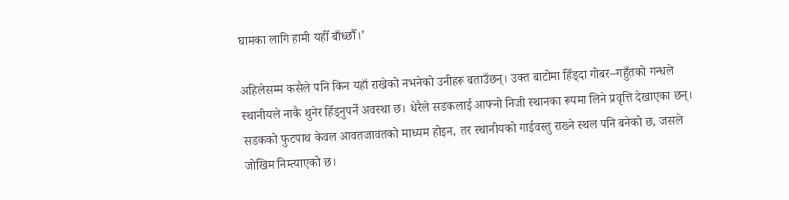घामका लागि हामी यहीँ बाँध्छौँ।’

अहिलेसम्म कसैले पनि किन यहाँ राखेको नभनेको उनीहरू बताउँछन्। उक्त बाटोमा हिँड्दा गोबर–गहुँतको गन्धले स्थानीयले नाकै थुनेर हिँड्नुपर्ने अवस्था छ। धेरैले सडकलाई आफ्नो निजी स्थानका रूपमा लिने प्रवृत्ति देखाएका छन्। सडकको फुटपाथ केवल आवतजावतको माध्यम होइन, तर स्थानीयको गाईवस्तु राख्ने स्थल पनि बनेको छ, जसले जोखिम निम्त्याएको छ।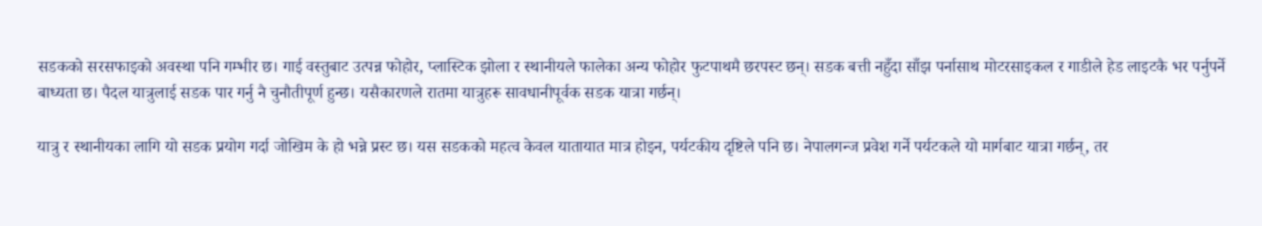सडकको सरसफाइको अवस्था पनि गम्भीर छ। गाई वस्तुबाट उत्पन्न फोहोर, प्लास्टिक झोला र स्थानीयले फालेका अन्य फोहोर फुटपाथमै छरपस्ट छन्। सडक बत्ती नहुँदा साँझ पर्नासाथ मोटरसाइकल र गाडीले हेड लाइटकै भर पर्नुपर्ने बाध्यता छ। पैदल यात्रुलाई सडक पार गर्नु नै चुनौतीपूर्ण हुन्छ। यसैकारणले रातमा यात्रुहरू सावधानीपूर्वक सडक यात्रा गर्छन्।

यात्रु र स्थानीयका लागि यो सडक प्रयोग गर्दा जोखिम के हो भन्ने प्रस्ट छ। यस सडकको महत्व केवल यातायात मात्र होइन, पर्यटकीय दृष्टिले पनि छ। नेपालगन्ज प्रवेश गर्ने पर्यटकले यो मार्गबाट यात्रा गर्छन्, तर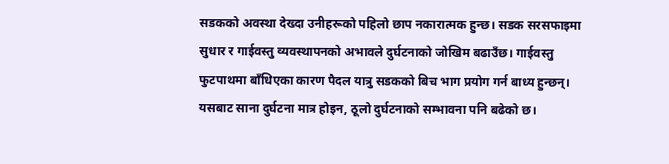सडकको अवस्था देख्दा उनीहरूको पहिलो छाप नकारात्मक हुन्छ। सडक सरसफाइमा सुधार र गाईवस्तु व्यवस्थापनको अभावले दुर्घटनाको जोखिम बढाउँछ। गाईवस्तु फुटपाथमा बाँधिएका कारण पैदल यात्रु सडकको बिच भाग प्रयोग गर्न बाध्य हुन्छन्। यसबाट साना दुर्घटना मात्र होइन, ठूलो दुर्घटनाको सम्भावना पनि बढेको छ।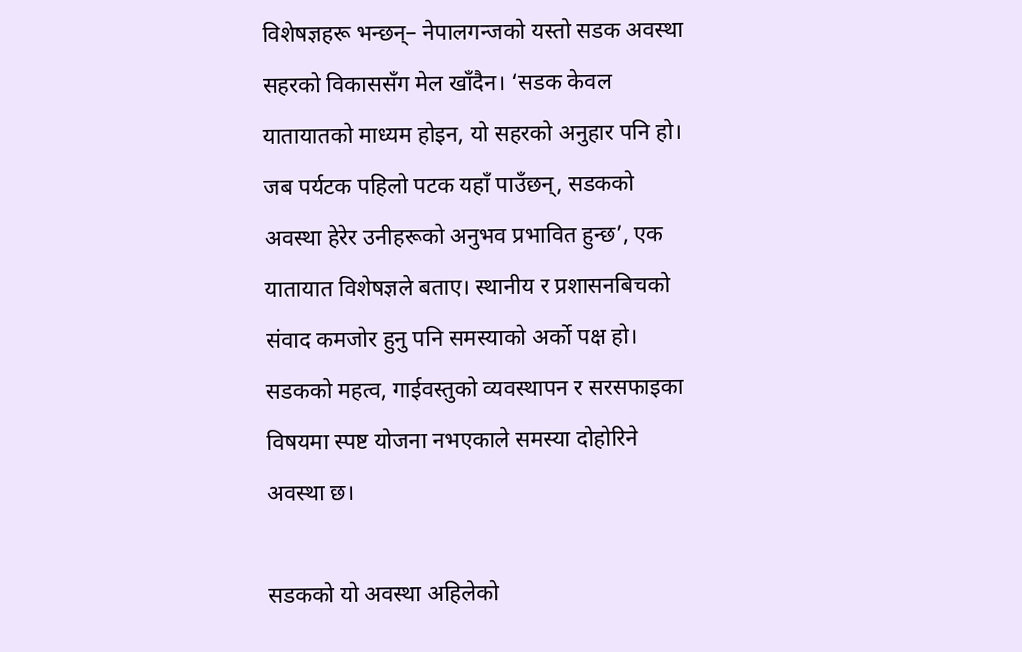विशेषज्ञहरू भन्छन्– नेपालगन्जको यस्तो सडक अवस्था सहरको विकाससँग मेल खाँदैन। ‘सडक केवल यातायातको माध्यम होइन, यो सहरको अनुहार पनि हो। जब पर्यटक पहिलो पटक यहाँ पाउँछन्, सडकको अवस्था हेरेर उनीहरूको अनुभव प्रभावित हुन्छ’, एक यातायात विशेषज्ञले बताए। स्थानीय र प्रशासनबिचको संवाद कमजोर हुनु पनि समस्याको अर्को पक्ष हो। सडकको महत्व, गाईवस्तुको व्यवस्थापन र सरसफाइका विषयमा स्पष्ट योजना नभएकाले समस्या दोहोरिने अवस्था छ।

सडकको यो अवस्था अहिलेको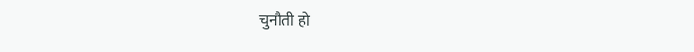चुनौती हो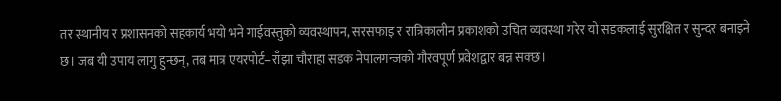तर स्थानीय र प्रशासनको सहकार्य भयो भने गाईवस्तुको व्यवस्थापन, सरसफाइ र रात्रिकालीन प्रकाशको उचित व्यवस्था गरेर यो सडकलाई सुरक्षित र सुन्दर बनाइने छ। जब यी उपाय लागु हुन्छन्, तब मात्र एयरपोर्ट–राँझा चौराहा सडक नेपालगन्जको गौरवपूर्ण प्रवेशद्वार बन्न सक्छ।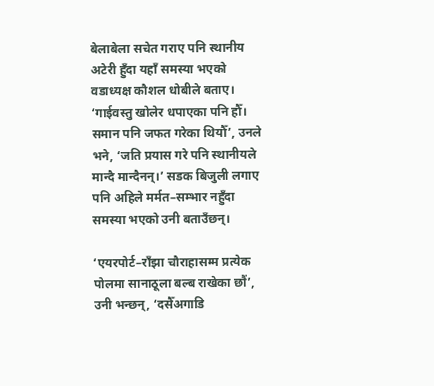बेलाबेला सचेत गराए पनि स्थानीय अटेरी हुँदा यहाँ समस्या भएको वडाध्यक्ष कौशल धोबीले बताए। ‘गाईवस्तु खोलेर धपाएका पनि हौँ। समान पनि जफत गरेका थियौँ’, उनले भने, ‘जति प्रयास गरे पनि स्थानीयले मान्दै मान्दैनन्।’ सडक बिजुली लगाए पनि अहिले मर्मत–सम्भार नहुँदा समस्या भएको उनी बताउँछन्।

‘एयरपोर्ट–राँझा चौराहासम्म प्रत्येक पोलमा सानाठूला बल्ब राखेका छौं’, उनी भन्छन्, ‘दसैँअगाडि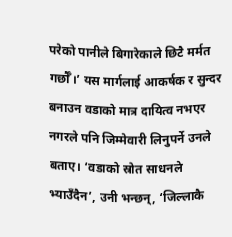परेको पानीले बिगारेकाले छिटै मर्मत गर्छौँ।’ यस मार्गलाई आकर्षक र सुन्दर बनाउन वडाको मात्र दायित्व नभएर नगरले पनि जिम्मेवारी लिनुपर्ने उनले बताए। ‘वडाको स्रोत साधनले भ्याउँदैन’, उनी भन्छन्, ‘जिल्लाकै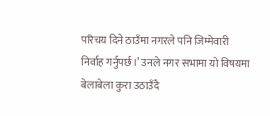परिचय दिने ठाउँमा नगरले पनि जिम्मेवारी निर्वाह गर्नुपर्छ।’ उनले नगर सभामा यो विषयमा बेलाबेला कुरा उठाउँदै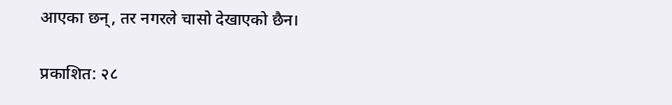आएका छन्, तर नगरले चासो देखाएको छैन।

प्रकाशित: २८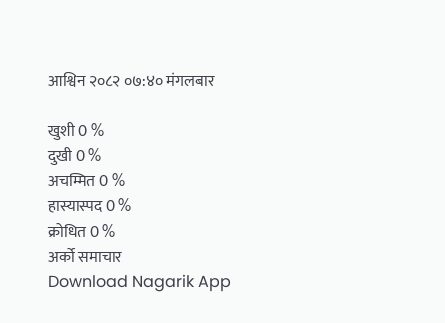आश्विन २०८२ ०७:४० मंगलबार

खुशी 0 %
दुखी 0 %
अचम्मित 0 %
हास्यास्पद 0 %
क्रोधित 0 %
अर्को समाचार
Download Nagarik App